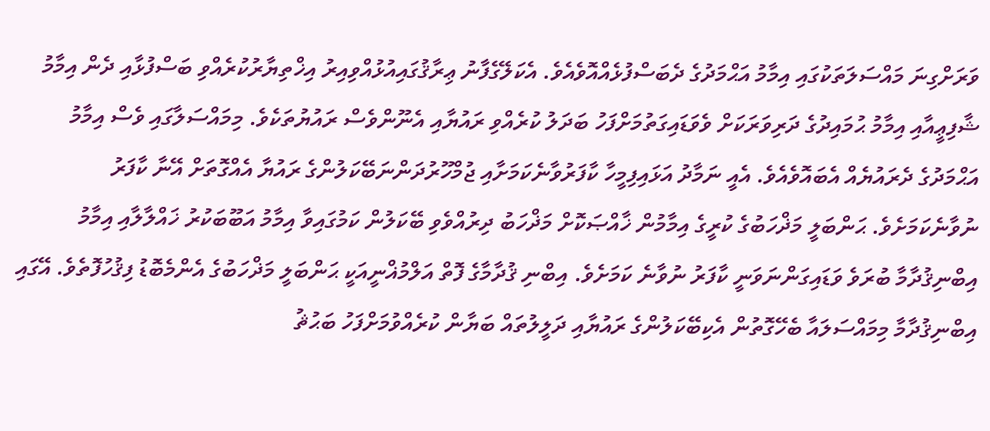ވަރަށްގިނަ މައްސަލަތަކުގައި އިމާމު އަޙްމަދުގެ ދެބަސްފުޅެއްއޮވެއެވެ. އެކަލޭގެފާނު ޢިރާޤުގައިއުޅުއްވިއިރު އިޚްތިޔާރުކުރެއްވި ބަސްފުޅާއި ދެން އިމާމު ޝާފިޢީއާއި އިމާމު ޙުމައިދުގެ ދަރިވަރަކަށް ވެވަޑައިގަތުމަށްފަހު ބަދަލު ކުރެއްވި ރައުޔާއި އެނޫންވެސް ރައުޔުތަކެވެ. މިމައްސަލާގައި ވެސް އިމާމު އަޙްމަދުގެ ދެރައުޔެއް އެބައޮވެއެވެ. އެއީ ނަމާދު އަޅައިފިމީހާ ކާފަރުވާނެކަމަށާއި ޖުމްހޫރުދަންނަބޭކަލުންގެ ރައުޔާ އެއްގޮތަށް އޭނާ ކާފަރު ނުވާނެކަމަށެވެ. ޙަންބަލީ މަޛްހަބުގެ ކުރީގެ އިމާމުން ޚާއްޞަކޮށް މަޛްހަބު ދިރުއްވެވި ބޭކަލުން ކަމުގައިވާ އިމާމު އަބޫބަކުރު ޚައްލާލާއި އިމާމު އިބްނިޤުދާމާ ބުރަވެ ވަޑައިގަންނަވަނީ ކާފަރު ނުވާނެ ކަމަށެވެ. އިބްނި ޤުދާމާގެ ފޮތް އަލްމުޣްނީއަކީ ޙަންބަލީ މަޛްހަބުގެ އެންމެބޮޑު ފިޤުހުފޮތެވެ. އޭގައި އިބްނިޤުދާމާ މިމައްސަލައާ ބެހޭގޮތުން އެކިބޭކަލުންގެ ރައުޔާއި ދަލީލުތައް ބަޔާން ކުރެއްވުމަށްފަހު ބަޙުޘު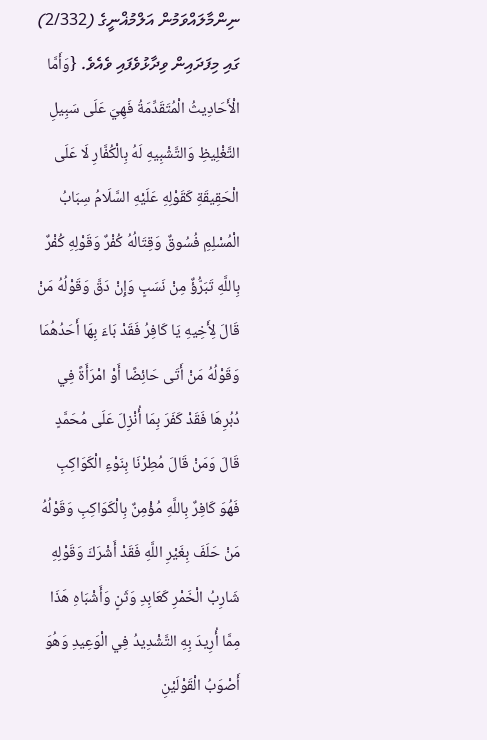ނިންމާލައްވަމުން އަލްމުޣްނީގެ (2/332) ގައި މިފަދައިން ވިދާޅުވެފައި ވެއެވެ. {وَأَمَّا الْأَحَادِيثُ الْمُتَقَدِّمَةُ فَهِيَ عَلَى سَبِيلِ التَّغْلِيظِ وَالتَّشْبِيهِ لَهُ بِالْكُفَّارِ لَا عَلَى الْحَقِيقَةِ كَقَوْلِهِ عَلَيْهِ السَّلَامُ سِبَابُ الْمُسْلِمِ فُسُوقٌ وَقِتَالُهُ كُفْرٌ وَقَوْلِهِ كُفْرٌ بِاللَّهِ تَبَرُّؤٌ مِنْ نَسَبٍ وَإِنْ دَقَّ وَقَوْلُهُ مَنْ قَالَ لِأَخِيهِ يَا كَافِرُ فَقَدْ بَاءَ بِهَا أَحَدُهُمَا وَقَوْلُهُ مَنْ أَتَى حَائِضًا أَوْ امْرَأَةً فِي دُبُرِهَا فَقَدْ كَفَرَ بِمَا أُنْزِلَ عَلَى مُحَمَّدٍ قَالَ وَمَنْ قَالَ مُطِرْنَا بِنَوْءِ الْكَوَاكِبِ فَهُوَ كَافِرٌ بِاللَّهِ مُؤْمِنٌ بِالْكَوَاكِبِ وَقَوْلُهُ مَنْ حَلَفَ بِغَيْرِ اللَّهِ فَقَدْ أَشْرَكَ وَقَوْلِهِ شَارِبُ الْخَمْرِ كَعَابِدِ وَثَنٍ وَأَشْبَاهِ هَذَا مِمَّا أُرِيدَ بِهِ التَّشْدِيدُ فِي الْوَعِيدِ وَهُوَ أَصْوَبُ الْقَوْلَيْنِ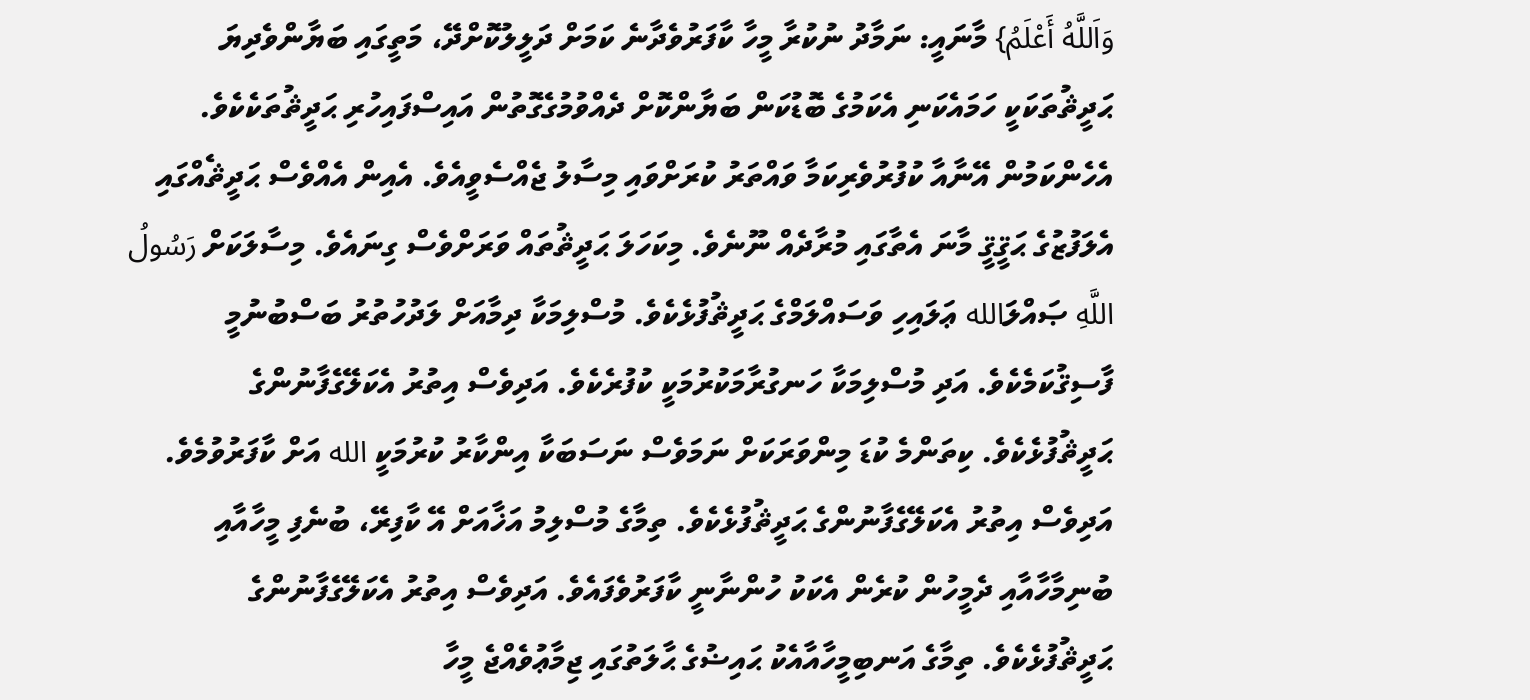وَاَللَّهُ أَعْلَمُ} މާނައީ: ނަމާދު ނުކުރާ މީހާ ކާފަރުވެދާނެ ކަމަށް ދަލީލުކޮށްދޭ، މަތީގައި ބަޔާންވެދިޔަ ޙަދީޘުތަކަކީ ހަމައެކަނި އެކަމުގެ ބޮޑުކަން ބަޔާންކޮށް ދެއްވުމުގެގޮތުން އައިސްފައިހުރި ޙަދީޘުތަކެކެވެ. އެހެންކަމުން އޭނާއާ ކުފުރުވެރިކަމާ ވައްތަރު ކުރަށްވައި މިސާލު ޖެއްސެވީއެވެ. އެއިން އެއްވެސް ޙަދީޘެއްގައި އެލަފުޒުގެ ޙަޤީޤީ މާނަ އެތާގައި މުރާދެއް ނޫނެވެ. މިކަހަލަ ޙަދީޘުތައް ވަރަށްވެސް ގިނައެވެ. މިސާލަކަށް رَسُولُ اللَّهِ ޞައްލަالله ޢަލައިހި ވަސައްލަމްގެ ޙަދީޘުފުޅެކެވެ. މުސްލިމަކާ ދިމާއަށް ލަދުހުތުރު ބަސްބުނުމީ ފާސިޤުކަމެކެވެ. އަދި މުސްލިމަކާ ހަނގުރާމަކުރުމަކީ ކުފުރެކެވެ. އަދިވެސް އިތުރު އެކަލޭގެފާނުންގެ ޙަދީޘުފުޅެކެވެ. ކިތަންމެ ކުޑަ މިންވަރަކަށް ނަމަވެސް ނަސަބަކާ އިންކާރު ކުރުމަކީ الله އަށް ކާފަރުވުމެވެ. އަދިވެސް އިތުރު އެކަލޭގެފާނުންގެ ޙަދީޘުފުޅެކެވެ. ތިމާގެ މުސްލިމު އަޚާއަށް އޭ ކާފިރޭ، ބުނެފި މީހާއާއި ބުނިމާހާއާއި ދެމީހުން ކުރެން އެކަކު ހުންނާނީ ކާފަރުވެފައެވެ. އަދިވެސް އިތުރު އެކަލޭގެފާނުންގެ ޙަދީޘުފުޅެކެވެ. ތިމާގެ އަނބިމީހާއާއެކު ޙައިޟުގެ ޙާލަތުގައި ޖިމާޢުވެއްޖެ މީހާ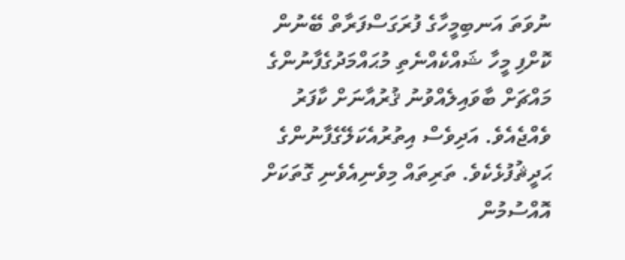ނުވަތަ އަނބިމީހާގެ ފުރަގަސްފަރާތް ބޭނުން ކޮށްފި މީހާ ޝައްކެއްނެތި މުޙައްމަދުގެފާނުންގެ މައްޗަށް ބާވައިލެއްވުނު ޤުރުއާނަށް ކާފަރު ވެއްޖެއެވެ. އަދިވެސް އިތުރުއެކަލޭގެފާނުންގެ ޙަދީޘުފުޅެކެވެ. ތަރިތައް މިވެނިއެވެނި ގޮތަކަށް އޮއްސުމުން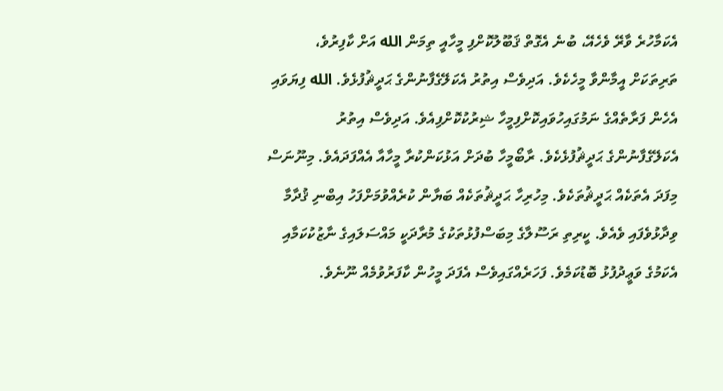އެކަމާހުރެ ވާރޭ ވެހެއޭ، ބުނެ އެގޮތް ޤަބޫލުކޮށްފި މީހާއީ ތިމަން الله އަށް ކާފިރުވެ، ތަރިތަކަށް އީމާންވާ މީހެކެވެ. އަދިވެސް އިތުރު އެކަލޭގެފާނުންގެ ޙަދީޘުފުޅެވެ. الله ފިޔަވައި އެހެން ފަރާތެއްގެ ނަމުގައިހުވައިކޮށްފިމީހާ ޝިރުކުކޮށްފިއެވެ. އަދިވެސް އިތުރު އެކަލޭގެފާނުންގެ ޙަދީޘުފުޅެކެވެ. ރާބޯމީހާ ބުދަށް އަޅުކަންކުރާ މީހާއާ އެއްފަދައެވެ. މިނޫނަސް މިފަދަ އެތަކެއް ޙަދީޘުތަކެވެ. މިހުރިހާ ޙަދީޘުތަކެއް ބަޔާން ކުރެއްވުމަށްފަހު އިބްނި ޤުދާމާ ވިދާޅުވެފައި ވެއެވެ. ކީރިތި ރަސޫލާގެ މިބަސްފުޅުތަކުގެ މުރާދަކީ މައްސަލައިގެ ނާޒުކުކަމާއި އެކަމުގެ ވަޢީދުފުޅު ބޮޑުކަމެވެ. ފަހަރެއްގައިވެސް އެފަދަ މީހުން ކާފަރުވުމެއް ނޫނެވެ.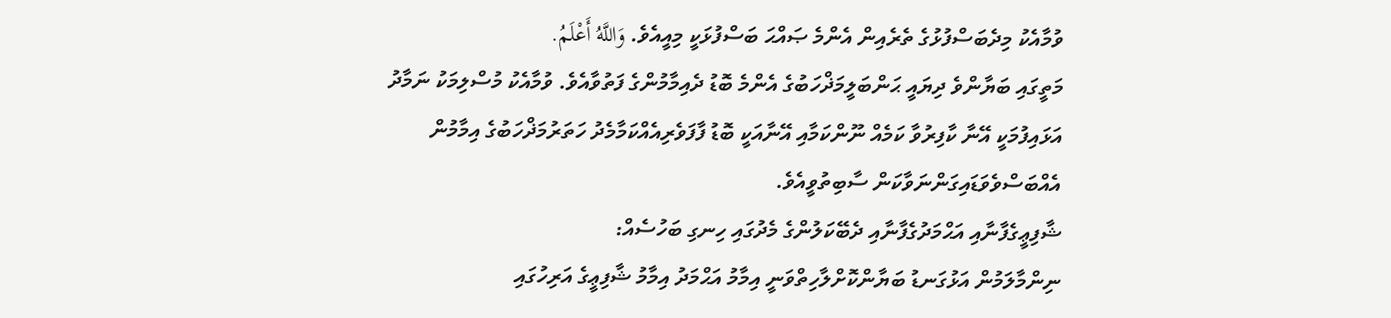ވުމާއެކު މިދެބަސްފުޅުގެ ތެރެއިން އެންމެ ޞައްޙަ ބަސްފުޅަކީ މިއީއެވެ. وَاللَّهُ أَعْلَمُ.
މަތީގައި ބަޔާންވެ ދިޔައީ ޙަންބަލީމަޛްހަބުގެ އެންމެ ބޮޑު ދެއިމާމުންގެ ފަތުވާއެވެ. ވުމާއެކު މުސްލިމަކު ނަމާދު އަޅައިފުމަކީ އޭނާ ކާފިރުވާ ކަމެއް ނޫންކަމާއި އޭނާއަކީ ބޮޑު ފާފަވެރިއެއްކަމާމެދު ހަތަރުމަޛްހަބުގެ އިމާމުން އެއްބަސްވެވަޑައިގަންނަވާކަން ސާބިތުވީއެވެ.
ޝާފިޢީގެފާނާއި އަޙްމަދުގެފާނާއި ދެބޭކަލުންގެ މެދުގައި ހިނގި ބަހުސެއް:
ނިންމާލަމުން އަޅުގަނޑު ބަޔާންކޮށްލާހިތްވަނީ އިމާމު އަޙްމަދު އިމާމު ޝާފިޢީގެ އަރިހުގައި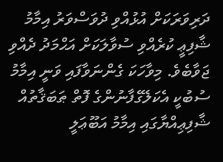ދަރިވަރަކަށް އުޅުއްވި ދުވަސްވަރު އިމާމު ޝާފިޢީ ކުރެއްވި ސުވާލަކަށް އަޙްމަދު ދެއްވި ޖަވާބެވެ. މިވާހަކަ ގެންނަވާފައި ވަނީ އިމާމު ސުބުކީ އެކަލޭގެފާނުންގެ ފޮތް ޠަބަޤާތުއް ޝާފިޢިއްޔާގައި އިމާމު އަބޫޢަލީ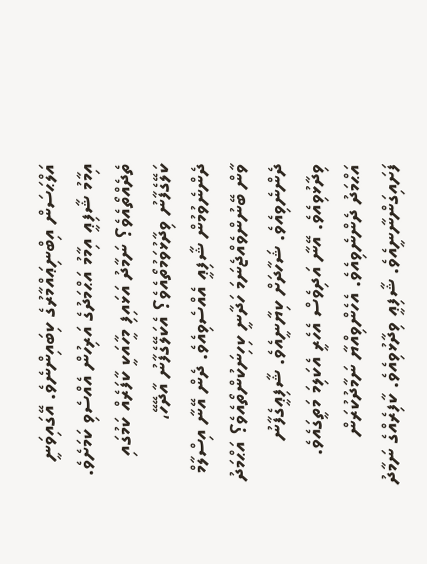އަލްޙަސަން އިބްނިޢައްމާރުގެ ކިބައިންނެވެ. އޭގައިވަނީ އިމާމު ޝާފިޢީ އިމާމު އަޙްމަދުގެ އަރިހުން އެއްސެވި ކަމަށެވެ. ތެދެއްތޯއެވެ؟ ނަމާދު އަޅައިފި މީހާއަކީ ކާފަރެއް ކަމުގައި ކަލޭގެފާނު ވިދާޅުވަމުތޯއެވެ؟ އެކަލޭގެފާނު އާދޭހޭ، ދެންނެވުމުން ޝާފިޢީ އެއްސެވިއެވެ. ދެން އޭނާ އިސްލާމް ވާން ބޭނުންވެއްޖެނަމަ ހަދާނީ ކިހިނަކުންތޯއެވެ؟ އަޙްމަދު ދެންނެވިއެވެ. ޝަހާދަށް ކިޔާނީއެވެ. ޝާފިޢީގެފާނު ވިދާޅުވިއެވެ. އޭނާ އަދިވެސް އެހެރީ އެކަލިމަ މަތީގައެވެ. އަޙްމަދު ދެންނެވިއެވެ. އެހެންވިއްޔާ ނަމާދުކުރަން ފަށައިގަންނާނީއެވެ. ޝާފިޢީ ވިދާޅުވިއެވެ. ކާފިރެއްގެ ނަމާދު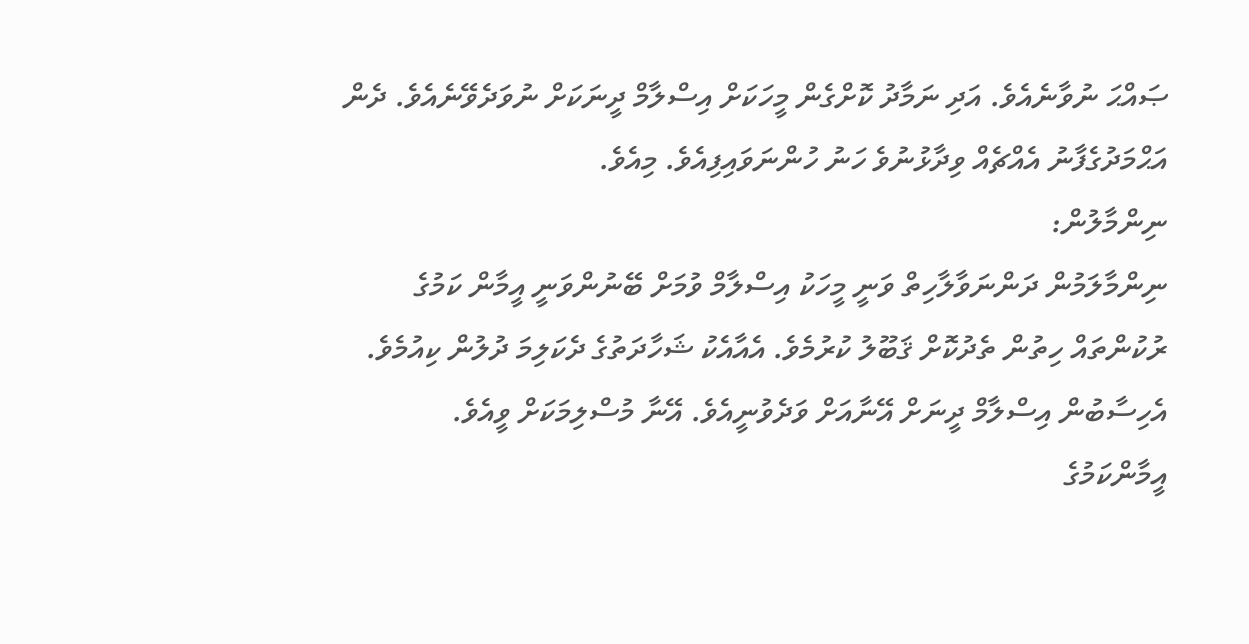ޞައްޙަ ނުވާނެއެވެ. އަދި ނަމާދު ކޮށްގެން މީހަކަށް އިސްލާމް ދީނަކަށް ނުވަދެވޭނެއެވެ. ދެން އަޙްމަދުގެފާނު އެއްޗެއް ވިދާޅުނުވެ ހަނު ހުންނަވައިފިއެވެ. މިއެވެ.
ނިންމާލުން:
ނިންމާލަމުން ދަންނަވާލާހިތް ވަނީ މީހަކު އިސްލާމް ވުމަށް ބޭނުންވަނީ އީމާން ކަމުގެ ރުކުންތައް ހިތުން ތެދުކޮށް ޤަބޫލު ކުރުމެވެ. އެއާއެކު ޝަހާދަތުގެ ދެކަލިމަ ދުލުން ކިއުމެވެ. އެހިސާބުން އިސްލާމް ދީނަށް އޭނާއަށް ވަދެވުނީއެވެ. އޭނާ މުސްލިމަކަށް ވީއެވެ. އީމާންކަމުގެ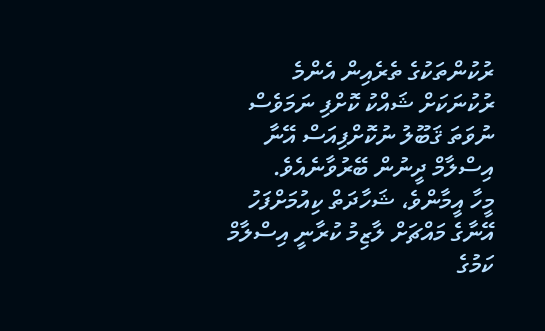ރުކުންތަކުގެ ތެރެއިން އެންމެ ރުކުނަކަށް ޝައްކު ކޮށްފި ނަމަވެސް ނުވަތަ ޤަބޫލު ނުކޮށްފިއަސް އޭނާ އިސްލާމް ދީނުން ބޭރުވާނެއެވެ.
މީހާ އީމާންވެ، ޝަހާދަތް ކިއުމަށްފަހު އޭނާގެ މައްޗަށް ލާޒިމު ކުރާނީ އިސްލާމް ކަމުގެ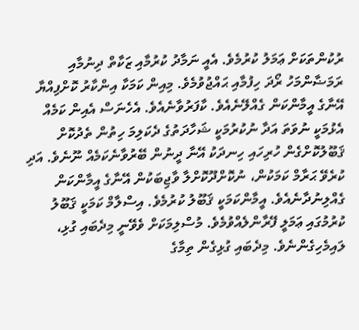ރުކުންތަކަށް ޢަމަލު ކުރުމެވެ. އެއީ ނަމާދު ކުރުމާއި ޒަކާތް ދިނުމާއި ރަމަޟާންމަހު ރޯދަ ހިފުމާއި ޙައްޖުވުމެވެ. މިއިން ކަމަކާ އިންކާރު ކޮށްފިއްޔާ އޭނާގެ އީމާންކަން ގެއްލޭނެއެވެ. ކާފަރުވާނެއެވެ. އެހެނަސް އެއިން ކަމެއް އެޅުމަކީ ނުވަތަ އަދާ ނުކުރުމަކީ ޝަހާދަތުގެ ދެކަލިމަ ހިތުން ތެދުކޮށް ޤަބޫލުކޮށްގެން ހުރިހައި ހިނދަކު އޭނާ ދީނުން ބޭރުވާނެކަމެއް ނޫނެވެ. އަދި ކުރެވޭ ޙަރާމް ކަމަކުން، ނުކޮށްދޫކޮށްލާ ވާޖިބަކުން އޭނާގެ އީމާންކަން ގެއްލިނުދާނެއެވެ. އީމާންކަމަކީ ޤަބޫލު ކުރުމެވެ. އިސްލާމް ކަމަކީ ޤަބޫލު ކުރުމުގައި ޢަމަލީ ފޭރާންލެއްވުމެވެ. މުސްލިމަކަށް ވެވޭނީ މިދެބައި ގުޅި، ލައިމެހިގެންނެވެ. މިދެބައި ގުޅިގެން ތިމާގެ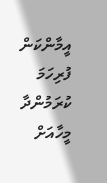އީމާންކަން ފުރިހަމަ ކުރަމުންދާ މީހާއަށް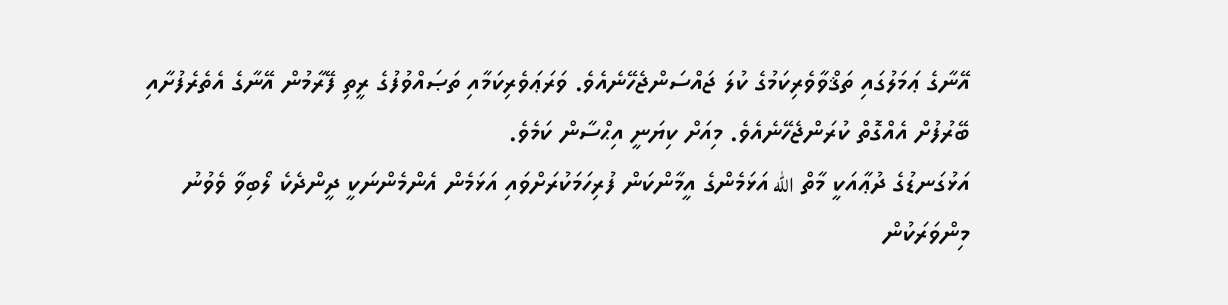އޭނާގެ ޢަމަލުގައި ތަޤްވާވެރިކަމުގެ ކުލަ ޖައްސަންޖެހޭނެއެވެ. ވަރަޢަވެރިކަމާއި ތަޞައްވުފުގެ ރީތި ފޭރާމުން އޭނާގެ އެތެރެފުށާއި ބޭރުފުށް އެއްގޮތް ކުރަންޖެހޭނެއެވެ. މިއަށް ކިޔަނީ އިޙްސާން ކަމެވެ.
އަޅުގަނޑުގެ ދުޢާއަކީ މާތް الله އަޅަމެންގެ އީމާންކަން ފުރިހަމަކުރަށްވައި އަޅަމެން އެންމެންނަކީ ދީންދެކެ ލޯބިވާ ވެވުނު މިންވަރަކުން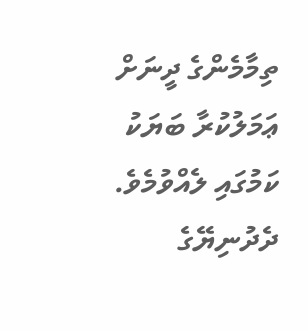ތިމާމެންގެ ދީނަށް ޢަމަލުކުރާ ބަޔަކު ކަމުގައި ލެއްވުމެވެ. ދެދުނިޔޭގެ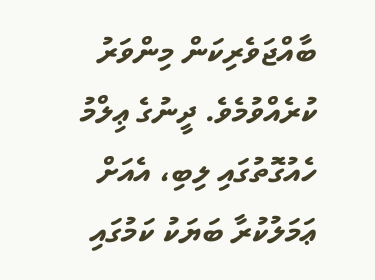ބާއްޖަވެރިކަން މިންވަރު ކުރެއްވުމެވެ. ދީނުގެ ޢިލްމު ހެއުގޮތުގައި ލިބި، އެއަށް ޢަމަލުކުރާ ބަޔަކު ކަމުގައި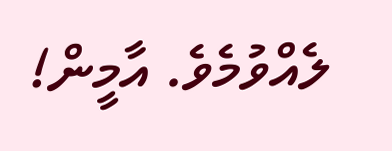ލެއްވުމެވެ. އާމީން!